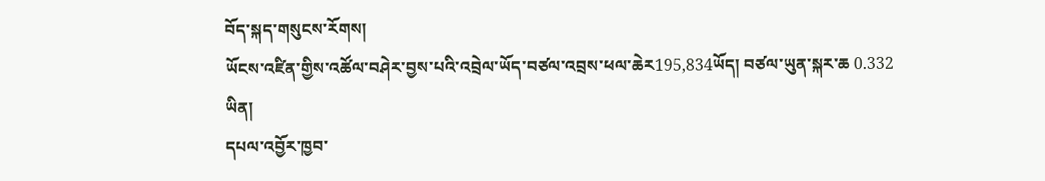བོད་སྐད་གསུངས་རོགས།
ཡོངས་འཛིན་གྱིས་འཚོལ་བཤེར་བྱས་པའི་འབྲེལ་ཡོད་བཙལ་འབྲས་ཕལ་ཆེར195,834ཡོད། བཙལ་ཡུན་སྐར་ཆ 0.332
ཡིན།
དཔལ་འབྱོར་ཁྱབ་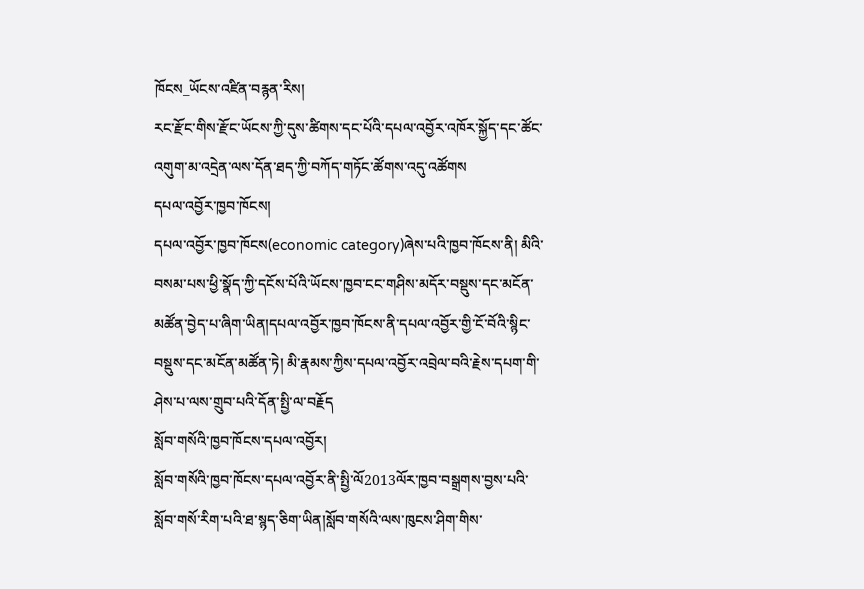ཁོངས_ཡོངས་འཛིན་བརྙན་རིས།
རང་རྫོང་གིས་རྫོང་ཡོངས་ཀྱི་དུས་ཚིགས་དང་པོའི་དཔལ་འབྱོར་འཁོར་སྐྱོད་དང་ཚོང་འགུག་མ་འདྲེན་ལས་དོན་ཐད་ཀྱི་བཀོད་གཏོང་ཚོགས་འདུ་འཚོགས
དཔལ་འབྱོར་ཁྱབ་ཁོངས།
དཔལ་འབྱོར་ཁྱབ་ཁོངས(economic category)ཞེས་པའི་ཁྱབ་ཁོངས་ནི། མིའི་བསམ་པས་ཕྱི་སྣོད་ཀྱི་དངོས་པོའི་ཡོངས་ཁྱབ་ངང་གཤིས་མདོར་བསྡུས་དང་མངོན་མཚོན་བྱེད་པ་ཞིག་ཡིན།དཔལ་འབྱོར་ཁྱབ་ཁོངས་ནི་དཔལ་འབྱོར་གྱི་ངོ་བོའི་སྙིང་བསྡུས་དང་མངོན་མཚོན་ཏེ། མི་རྣམས་ཀྱིས་དཔལ་འབྱོར་འབྲེལ་བའི་རྗེས་དཔག་གི་ཤེས་པ་ལས་གྲུབ་པའི་དོན་སྤྱི་ལ་བརྗོད
སློབ་གསོའི་ཁྱབ་ཁོངས་དཔལ་འབྱོར།
སློབ་གསོའི་ཁྱབ་ཁོངས་དཔལ་འབྱོར་ནི་སྤྱི་ལོ2013ལོར་ཁྱབ་བསྒྲགས་བྱས་པའི་སློབ་གསོ་རིག་པའི་ཐ་སྙད་ཅིག་ཡིན།སློབ་གསོའི་ལས་ཁུངས་ཤིག་གིས་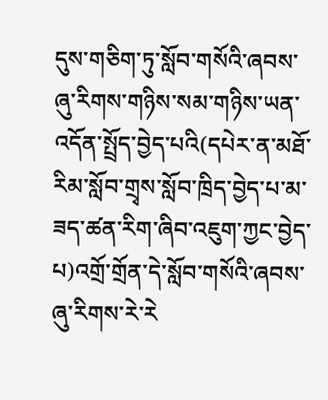དུས་གཅིག་ཏུ་སློབ་གསོའི་ཞབས་ཞུ་རིགས་གཉིས་སམ་གཉིས་ཡན་འདོན་སྤྲོད་བྱེད་པའི(དཔེར་ན་མཐོ་རིམ་སློབ་གྲྭས་སློབ་ཁྲིད་བྱེད་པ་མ་ཟད་ཚན་རིག་ཞིབ་འཇུག་ཀྱང་བྱེད་པ)འགྲོ་གྲོན་དེ་སློབ་གསོའི་ཞབས་ཞུ་རིགས་རེ་རེ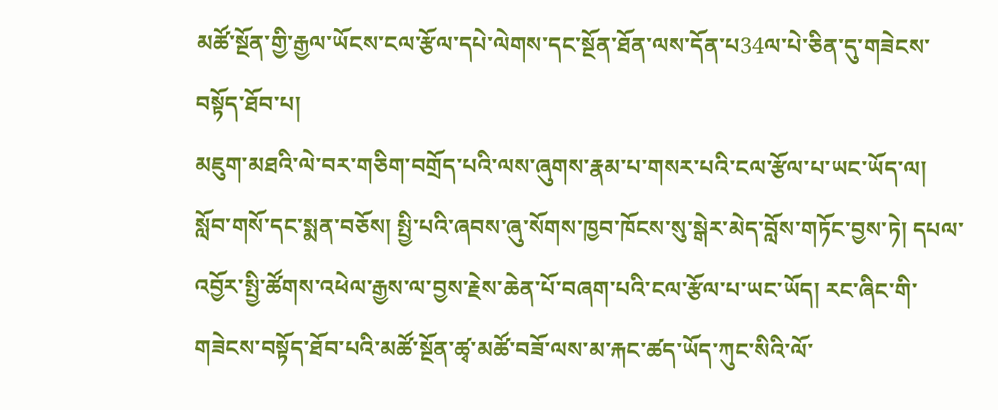མཚོ་སྔོན་གྱི་རྒྱལ་ཡོངས་ངལ་རྩོལ་དཔེ་ལེགས་དང་སྔོན་ཐོན་ལས་དོན་པ34ལ་པེ་ཅིན་དུ་གཟེངས་བསྟོད་ཐོབ་པ།
མཇུག་མཐའི་ལེ་བར་གཅིག་བགྲོད་པའི་ལས་ཞུགས་རྣམ་པ་གསར་པའི་ངལ་རྩོལ་པ་ཡང་ཡོད་ལ། སློབ་གསོ་དང་སྨན་བཅོས། སྤྱི་པའི་ཞབས་ཞུ་སོགས་ཁྱབ་ཁོངས་སུ་སྒེར་མེད་བློས་གཏོང་བྱས་ཏེ། དཔལ་འབྱོར་སྤྱི་ཚོགས་འཕེལ་རྒྱས་ལ་བྱས་རྗེས་ཆེན་པོ་བཞག་པའི་ངལ་རྩོལ་པ་ཡང་ཡོད། རང་ཞིང་གི་གཟེངས་བསྟོད་ཐོབ་པའི་མཚོ་སྔོན་ཚྭ་མཚོ་བཟོ་ལས་མ་རྐང་ཚད་ཡོད་ཀུང་སིའི་ལོ་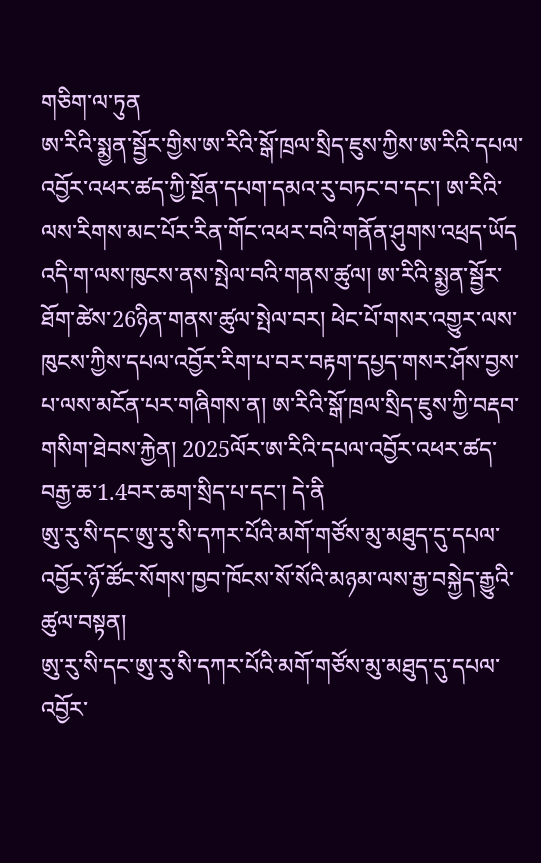གཅིག་ལ་ཏུན
ཨ་རིའི་སྨྱན་སྦྱོར་གྱིས་ཨ་རིའི་སྒོ་ཁྲལ་སྲིད་ཇུས་ཀྱིས་ཨ་རིའི་དཔལ་འབྱོར་འཕར་ཚད་ཀྱི་སྔོན་དཔག་དམའ་རུ་བཏང་བ་དང་། ཨ་རིའི་ལས་རིགས་མང་པོར་རིན་གོང་འཕར་བའི་གནོན་ཤུགས་འཕྲད་ཡོད
འདི་ག་ལས་ཁུངས་ནས་སྤེལ་བའི་གནས་ཚུལ། ཨ་རིའི་སྨྱན་སྦྱོར་ཐོག་ཚེས་26ཉིན་གནས་ཚུལ་སྤེལ་བར། ཕེང་པོ་གསར་འགྱུར་ལས་ཁུངས་ཀྱིས་དཔལ་འབྱོར་རིག་པ་བར་བརྟག་དཔྱད་གསར་ཤོས་བྱས་པ་ལས་མངོན་པར་གཞིགས་ན། ཨ་རིའི་སྒོ་ཁྲལ་སྲིད་ཇུས་ཀྱི་བརྡབ་གསིག་ཐེབས་རྐྱེན། 2025ལོར་ཨ་རིའི་དཔལ་འབྱོར་འཕར་ཚད་བརྒྱ་ཆ་1.4བར་ཆག་སྲིད་པ་དང་། དེ་ནི
ཨུ་རུ་སི་དང་ཨུ་རུ་སི་དཀར་པོའི་མགོ་གཙོས་མུ་མཐུད་དུ་དཔལ་འབྱོར་ཉོ་ཚོང་སོགས་ཁྱབ་ཁོངས་སོ་སོའི་མཉམ་ལས་རྒྱ་བསྐྱེད་རྒྱུའི་ཚུལ་བསྟན།
ཨུ་རུ་སི་དང་ཨུ་རུ་སི་དཀར་པོའི་མགོ་གཙོས་མུ་མཐུད་དུ་དཔལ་འབྱོར་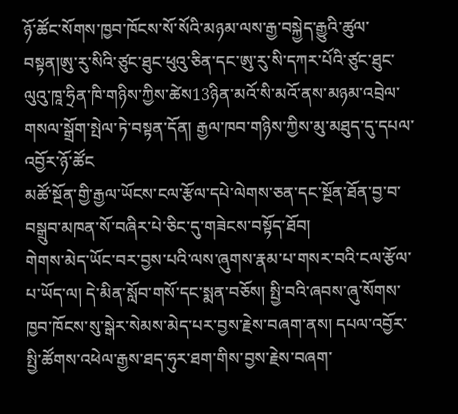ཉོ་ཚོང་སོགས་ཁྱབ་ཁོངས་སོ་སོའི་མཉམ་ལས་རྒྱ་བསྐྱེད་རྒྱུའི་ཚུལ་བསྟན།ཨུ་རུ་སིའི་ཙུང་ཐུང་ཕུའུ་ཅིན་དང་ཨུ་རུ་སི་དཀར་པོའི་ཙུང་ཐུང་ལུའུ་ཁཱ་ཧྲིན་ཁི་གཉིས་ཀྱིས་ཚེས13ཉིན་མའོ་སི་མའོ་ནས་མཉམ་འབྲེལ་གསལ་སྒྲོག་སྤེལ་ཏེ་བསྟན་དོན། རྒྱལ་ཁབ་གཉིས་ཀྱིས་མུ་མཐུད་དུ་དཔལ་འབྱོར་ཉོ་ཚོང
མཚོ་སྔོན་གྱི་རྒྱལ་ཡོངས་ངལ་རྩོལ་དཔེ་ལེགས་ཅན་དང་སྔོན་ཐོན་བྱ་བ་བསྒྲུབ་མཁན་སོ་བཞིར་པེ་ཅིང་དུ་གཟེངས་བསྟོད་ཐོབ།
གེགས་མེད་ཡོང་བར་བྱས་པའི་ལས་ཞུགས་རྣམ་པ་གསར་བའི་ངལ་རྩོལ་པ་ཡོད་ལ། དེ་མིན་སློབ་གསོ་དང་སྨན་བཅོས། སྤྱི་བའི་ཞབས་ཞུ་སོགས་ཁྱབ་ཁོངས་སུ་སྒེར་སེམས་མེད་པར་བྱས་རྗེས་བཞག་ནས། དཔལ་འབྱོར་སྤྱི་ཚོགས་འཕེལ་རྒྱས་ཐད་ཧུར་ཐག་གིས་བྱས་རྗེས་བཞག་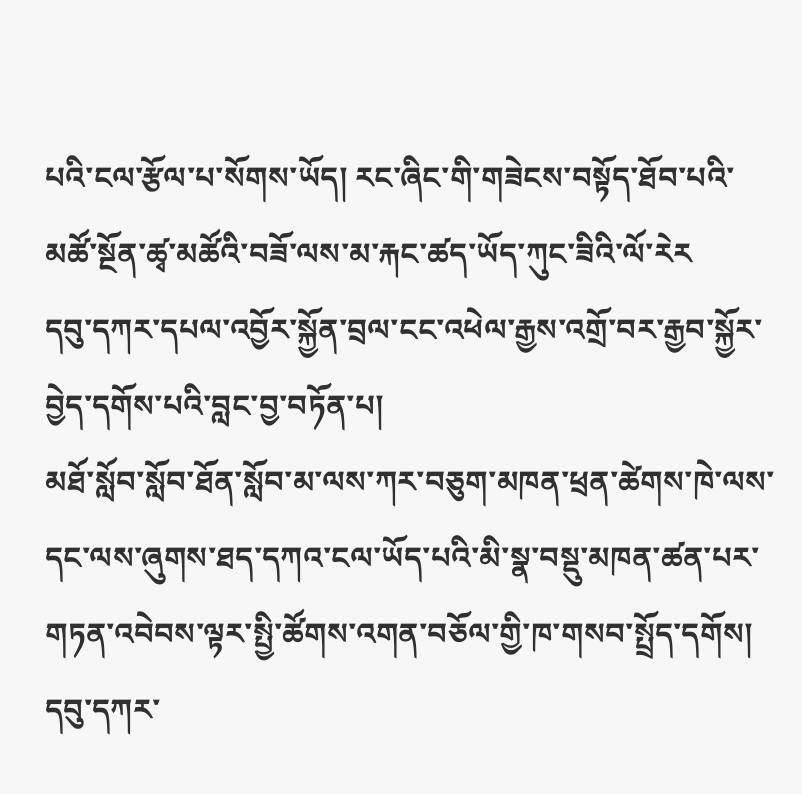པའི་ངལ་རྩོལ་པ་སོགས་ཡོད། རང་ཞིང་གི་གཟེངས་བསྟོད་ཐོབ་པའི་མཚོ་སྔོན་ཚྭ་མཚོའི་བཟོ་ལས་མ་རྐང་ཚད་ཡོད་ཀུང་ཟིའི་ལོ་རེར
དབུ་དཀར་དཔལ་འབྱོར་སྐྱོན་བྲལ་ངང་འཕེལ་རྒྱས་འགྲོ་བར་རྒྱབ་སྐྱོར་བྱེད་དགོས་པའི་བླང་བྱ་བཏོན་པ།
མཐོ་སློབ་སློབ་ཐོན་སློབ་མ་ལས་ཀར་བཅུག་མཁན་ཕྲན་ཚེགས་ཁེ་ལས་དང་ལས་ཞུགས་ཐད་དཀའ་ངལ་ཡོད་པའི་མི་སྣ་བསྡུ་མཁན་ཚན་པར་གཏན་འབེབས་ལྟར་སྤྱི་ཚོགས་འགན་བཅོལ་གྱི་ཁ་གསབ་སྤྲོད་དགོས། དབུ་དཀར་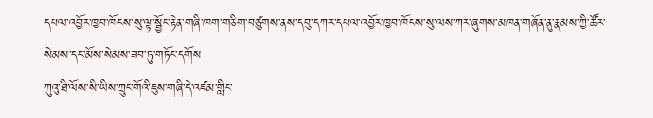དཔལ་འབྱོར་ཁྱབ་ཁོངས་སུ་ལྟ་སྦྱོང་རྟེན་གཞི་ཁག་གཅིག་བཙུགས་ནས་དབུ་དཀར་དཔལ་འབྱོར་ཁྱབ་ཁོངས་སུ་ལས་ཀར་ཞུགས་མཁན་གཞོན་ནུ་རྣམས་ཀྱི་ཚོར་སེམས་དང་མོས་སེམས་ཟབ་ཏུ་གཏོང་དགོས
ཀུའུ་ཐི་ལོས་སི་ཡིས་ཀྲུང་གོའི་ཇུས་གཞི་དེ་འཛམ་གླིང་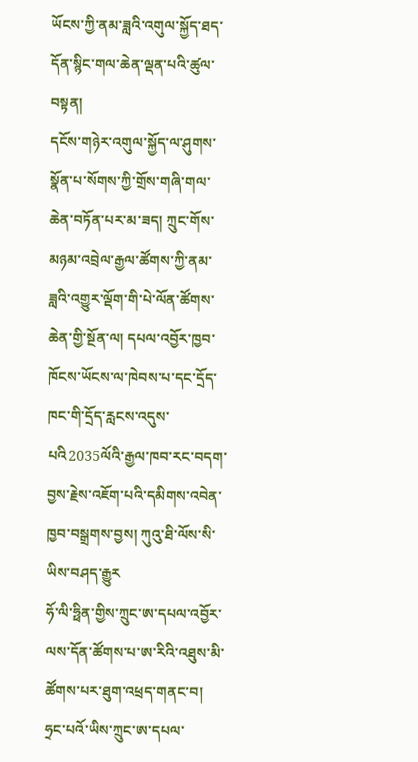ཡོངས་ཀྱི་ནམ་ཟླའི་འགུལ་སྐྱོད་ཐད་དོན་སྙིང་གལ་ཆེན་ལྡན་པའི་ཚུལ་བསྟན།
དངོས་གཉེར་འགུལ་སྐྱོད་ལ་ཤུགས་སྣོན་པ་སོགས་ཀྱི་གྲོས་གཞི་གལ་ཆེན་བཏོན་པར་མ་ཟད། ཀྲུང་གོས་མཉམ་འབྲེལ་རྒྱལ་ཚོགས་ཀྱི་ནམ་ཟླའི་འགྱུར་ལྡོག་གི་པེ་ལོན་ཚོགས་ཆེན་གྱི་སྔོན་ལ། དཔལ་འབྱོར་ཁྱབ་ཁོངས་ཡོངས་ལ་ཁེབས་པ་དང་དྲོད་ཁང་གི་དྲོད་རླངས་འདུས་པའི2035ལོའི་རྒྱལ་ཁབ་རང་བདག་བྱས་རྗེས་འཇོག་པའི་དམིགས་འབེན་ཁྱབ་བསྒྲགས་བྱས། ཀུའུ་ཐི་ལོས་སི་ཡིས་བཤད་རྒྱུར
ཧོ་ལི་ཧྥིན་གྱིས་ཀྲུང་ཨ་དཔལ་འབྱོར་ལས་དོན་ཚོགས་པ་ཨ་རིའི་འཐུས་མི་ཚོགས་པར་ཐུག་འཕྲད་གནང་བ།
ཧྲང་པའོ་ཡིས་ཀྲུང་ཨ་དཔལ་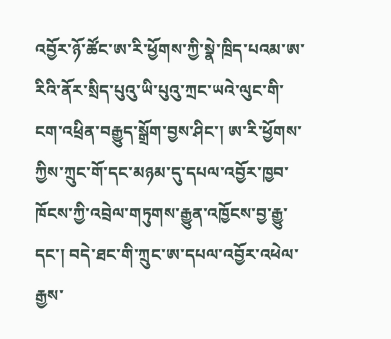འབྱོར་ཉོ་ཚོང་ཨ་རི་ཕྱོགས་ཀྱི་སྣེ་ཁྲིད་པའམ་ཨ་རིའི་ནོར་སྲིད་པུའུ་ཡི་པུའུ་ཀྲང་ཡའེ་ལུང་གི་ངག་འཕྲིན་བརྒྱུད་སྒྲོག་བྱས་ཤིང་། ཨ་རི་ཕྱོགས་ཀྱིས་ཀྲུང་གོ་དང་མཉམ་དུ་དཔལ་འབྱོར་ཁྱབ་ཁོངས་ཀྱི་འབྲེལ་གཏུགས་རྒྱུན་འཁྱོངས་བྱ་རྒྱུ་དང་། བདེ་ཐང་གི་ཀྲུང་ཨ་དཔལ་འབྱོར་འཕེལ་རྒྱས་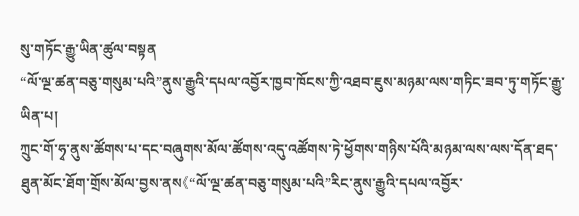སུ་གཏོང་རྒྱུ་ཡིན་ཚུལ་བསྟན
“ལོ་ལྔ་ཚན་བཅུ་གསུམ་པའི”ནུས་རྒྱུའི་དཔལ་འབྱོར་ཁྱབ་ཁོངས་ཀྱི་འཐབ་ཇུས་མཉམ་ལས་གཏིང་ཟབ་ཏུ་གཏོང་རྒྱུ་ཡིན་པ།
ཀྲུང་གོ་ཧྭ་ནུས་ཚོགས་པ་དང་བཞུགས་མོལ་ཚོགས་འདུ་འཚོགས་ཏེ་ཕྱོགས་གཉིས་པོའི་མཉམ་ལས་ལས་དོན་ཐད་ཐུན་མོང་ཐོག་གྲོས་མོལ་བྱས་ནས《“ལོ་ལྔ་ཚན་བཅུ་གསུམ་པའི”རིང་ནུས་རྒྱུའི་དཔལ་འབྱོར་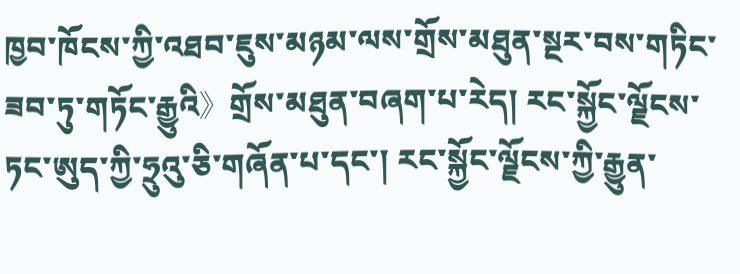ཁྱབ་ཁོངས་ཀྱི་འཐབ་ཇུས་མཉམ་ལས་གྲོས་མཐུན་སྔར་བས་གཏིང་ཟབ་ཏུ་གཏོང་རྒྱུའི》གྲོས་མཐུན་བཞག་པ་རེད། རང་སྐྱོང་ལྗོངས་ཏང་ཨུད་ཀྱི་ཧྲུའུ་ཅི་གཞོན་པ་དང་། རང་སྐྱོང་ལྗོངས་ཀྱི་རྒྱུན་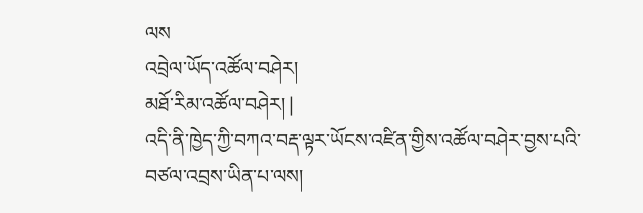ལས
འབྲེལ་ཡོད་འཚོལ་བཤེར།
མཐོ་རིམ་འཚོལ་བཤེར། |
འདི་ནི་ཁྱེད་ཀྱི་བཀའ་བརྡ་ལྟར་ཡོངས་འཛིན་གྱིས་འཚོལ་བཤེར་བྱས་པའི་བཙལ་འབྲས་ཡིན་པ་ལས།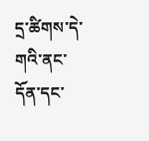དྲ་ཚིགས་དེ་གའི་ནང་དོན་དང་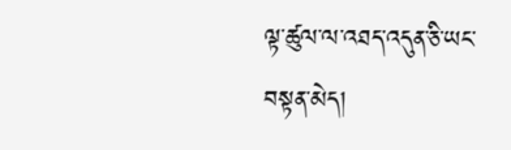ལྟ་ཚུལ་ལ་འཐད་འདུན་ཅི་ཡང་བསྟན་མེད།